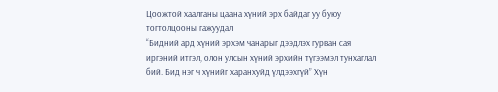Цоожтой хаалганы цаана хүний эрх байдаг уу буюу тогтолцооны гажуудал
“Бидний ард хүний эрхэм чанарыг дээдлэх гурван сая иргэний итгэл, олон улсын хүний эрхийн түгээмэл тунхаглал бий. Бид нэг ч хүнийг харанхуйд үлдээхгүй” Хүн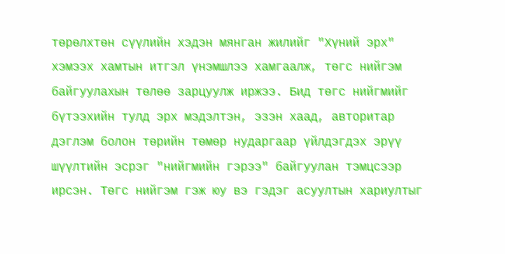төрөлхтөн сүүлийн хэдэн мянган жилийг "Хүний эрх" хэмээх хамтын итгэл үнэмшлээ хамгаалж, төгс нийгэм байгуулахын төлөө зарцуулж иржээ. Бид төгс нийгмийг бүтээхийн тулд эрх мэдэлтэн, эзэн хаад, авторитар дэглэм болон төрийн төмөр нударгаар үйлдэгдэх эрүү шүүлтийн эсрэг "нийгмийн гэрээ" байгуулан тэмцсээр ирсэн. Төгс нийгэм гэж юу вэ гэдэг асуултын хариултыг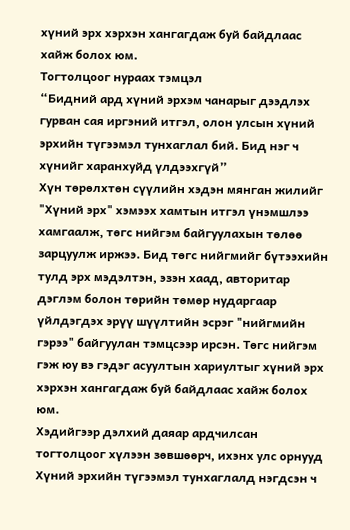хүний эрх хэрхэн хангагдаж буй байдлаас хайж болох юм.
Тогтолцоог нураах тэмцэл
“Бидний ард хүний эрхэм чанарыг дээдлэх гурван сая иргэний итгэл, олон улсын хүний эрхийн түгээмэл тунхаглал бий. Бид нэг ч хүнийг харанхуйд үлдээхгүй”
Хүн төрөлхтөн сүүлийн хэдэн мянган жилийг "Хүний эрх" хэмээх хамтын итгэл үнэмшлээ хамгаалж, төгс нийгэм байгуулахын төлөө зарцуулж иржээ. Бид төгс нийгмийг бүтээхийн тулд эрх мэдэлтэн, эзэн хаад, авторитар дэглэм болон төрийн төмөр нударгаар үйлдэгдэх эрүү шүүлтийн эсрэг "нийгмийн гэрээ" байгуулан тэмцсээр ирсэн. Төгс нийгэм гэж юу вэ гэдэг асуултын хариултыг хүний эрх хэрхэн хангагдаж буй байдлаас хайж болох юм.
Хэдийгээр дэлхий даяар ардчилсан тогтолцоог хүлээн зөвшөөрч, ихэнх улс орнууд Хүний эрхийн түгээмэл тунхаглалд нэгдсэн ч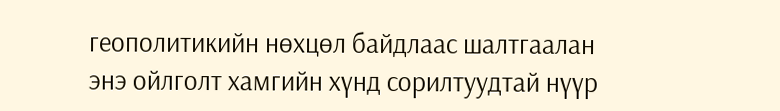геополитикийн нөхцөл байдлаас шалтгаалан энэ ойлголт хамгийн хүнд сорилтуудтай нүүр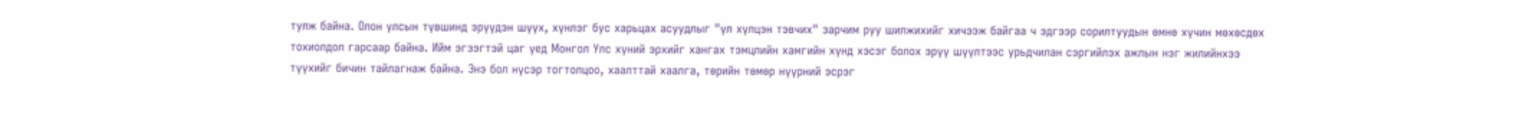тулж байна. Олон улсын түвшинд эрүүдэн шүүх, хүнлэг бус харьцах асуудлыг "үл хүлцэн тэвчих" зарчим руу шилжихийг хичээж байгаа ч эдгээр сорилтуудын өмнө хүчин мөхөсдөх тохиолдол гарсаар байна. Ийм эгзэгтэй цаг үед Монгол Улс хүний эрхийг хангах тэмцлийн хамгийн хүнд хэсэг болох эрүү шүүлтээс урьдчилан сэргийлэх ажлын нэг жилийнхээ түүхийг бичин тайлагнаж байна. Энэ бол нүсэр тогтолцоо, хаалттай хаалга, төрийн төмөр нүүрний эсрэг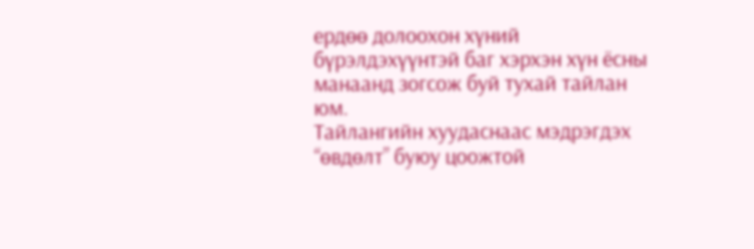ердөө долоохон хүний бүрэлдэхүүнтэй баг хэрхэн хүн ёсны манаанд зогсож буй тухай тайлан юм.
Тайлангийн хуудаснаас мэдрэгдэх “өвдөлт” буюу цоожтой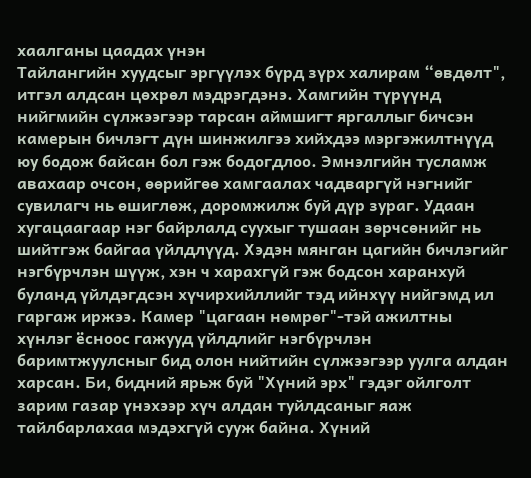хаалганы цаадах үнэн
Тайлангийн хуудсыг эргүүлэх бүрд зүрх халирам “өвдөлт", итгэл алдсан цөхрөл мэдрэгдэнэ. Хамгийн түрүүнд нийгмийн сүлжээгээр тарсан аймшигт яргаллыг бичсэн камерын бичлэгт дүн шинжилгээ хийхдээ мэргэжилтнүүд юу бодож байсан бол гэж бодогдлоо. Эмнэлгийн тусламж авахаар очсон, өөрийгөө хамгаалах чадваргүй нэгнийг сувилагч нь өшиглөж, доромжилж буй дүр зураг. Удаан хугацаагаар нэг байрлалд суухыг тушаан зөрчсөнийг нь шийтгэж байгаа үйлдлүүд. Хэдэн мянган цагийн бичлэгийг нэгбүрчлэн шүүж, хэн ч харахгүй гэж бодсон харанхуй буланд үйлдэгдсэн хүчирхийллийг тэд ийнхүү нийгэмд ил гаргаж иржээ. Камер "цагаан нөмрөг"-тэй ажилтны хүнлэг ёсноос гажууд үйлдлийг нэгбүрчлэн баримтжуулсныг бид олон нийтийн сүлжээгээр уулга алдан харсан. Би, бидний ярьж буй "Хүний эрх" гэдэг ойлголт зарим газар үнэхээр хүч алдан туйлдсаныг яаж тайлбарлахаа мэдэхгүй сууж байна. Хүний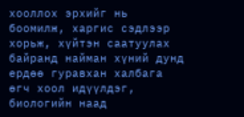хооллох эрхийг нь боомилж, харгис сэдлээр хорьж, хүйтэн саатуулах байранд найман хүний дунд ердөө гуравхан халбага өгч хоол идүүлдэг, биологийн наад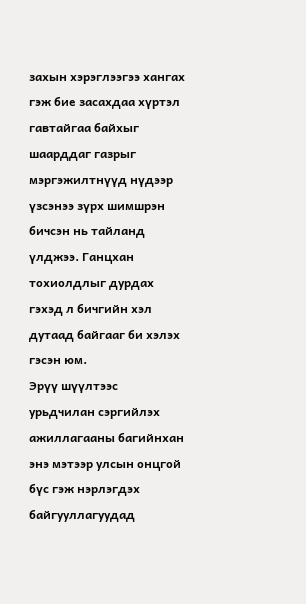захын хэрэглээгээ хангах гэж бие засахдаа хүртэл гавтайгаа байхыг шаарддаг газрыг мэргэжилтнүүд нүдээр үзсэнээ зүрх шимшрэн бичсэн нь тайланд үлджээ. Ганцхан тохиолдлыг дурдах гэхэд л бичгийн хэл дутаад байгааг би хэлэх гэсэн юм.
Эрүү шүүлтээс урьдчилан сэргийлэх ажиллагааны багийнхан энэ мэтээр улсын онцгой бүс гэж нэрлэгдэх байгууллагуудад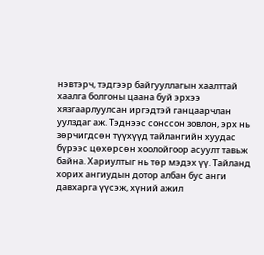нэвтэрч, тэдгээр байгууллагын хаалттай хаалга болгоны цаана буй эрхээ хязгаарлуулсан иргэдтэй ганцаарчлан уулздаг аж. Тэднээс сонссон зовлон, эрх нь зөрчигдсөн түүхүүд тайлангийн хуудас бүрээс цөхөрсөн хоолойгоор асуулт тавьж байна. Хариултыг нь төр мэдэх үү. Тайланд хорих ангиудын дотор албан бус анги давхарга үүсэж, хүний ажил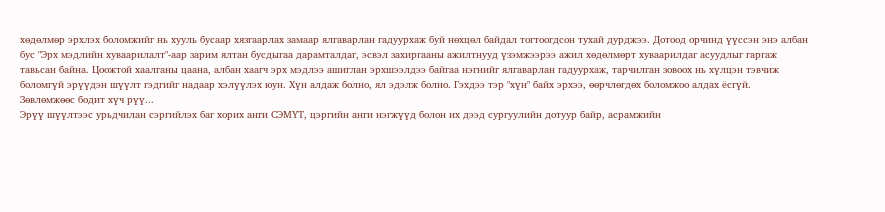хөдөлмөр эрхлэх боломжийг нь хууль бусаар хязгаарлах замаар ялгаварлан гадуурхаж буй нөхцөл байдал тогтоогдсон тухай дурджээ. Дотоод орчинд үүссэн энэ албан бус "Эрх мэдлийн хуваарилалт"-аар зарим ялтан бусдыгаа дарамталдаг, эсвэл захиргааны ажилтнууд үзэмжээрээ ажил хөдөлмөрт хуваарилдаг асуудлыг гаргаж тавьсан байна. Цоожтой хаалганы цаана, албан хаагч эрх мэдлээ ашиглан эрхшээлдээ байгаа нэгнийг ялгаварлан гадуурхаж, тарчилган зовоох нь хүлцэн тэвчиж боломгүй эрүүдэн шүүлт гэдгийг надаар хэлүүлэх юун. Хүн алдаж болно, ял эдэлж болно. Гэхдээ тэр "хүн" байх эрхээ, өөрчлөгдөх боломжоо алдах ёсгүй.
Зөвлөмжөөс бодит хүч рүү...
Эрүү шүүлтээс урьдчилан сэргийлэх баг хорих анги СЭМҮТ, цэргийн анги нэгжүүд болон их дээд сургуулийн дотуур байр, асрамжийн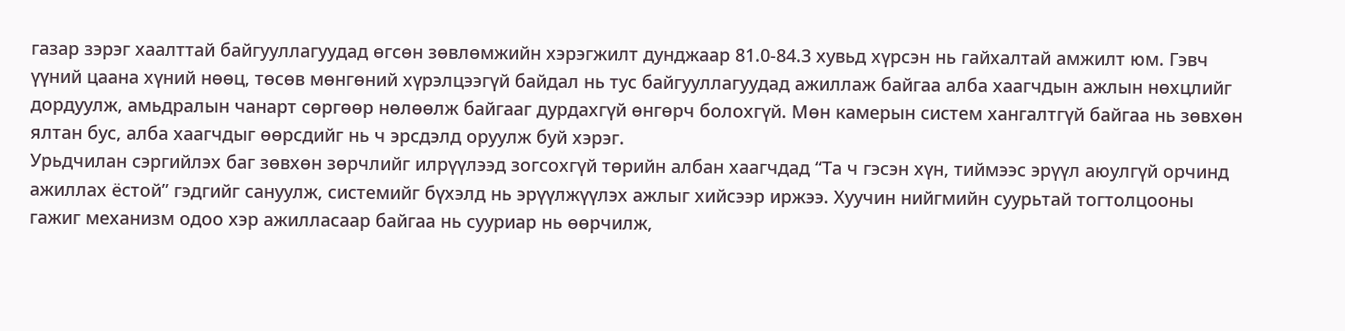газар зэрэг хаалттай байгууллагуудад өгсөн зөвлөмжийн хэрэгжилт дунджаар 81.0-84.3 хувьд хүрсэн нь гайхалтай амжилт юм. Гэвч үүний цаана хүний нөөц, төсөв мөнгөний хүрэлцээгүй байдал нь тус байгууллагуудад ажиллаж байгаа алба хаагчдын ажлын нөхцлийг дордуулж, амьдралын чанарт сөргөөр нөлөөлж байгааг дурдахгүй өнгөрч болохгүй. Мөн камерын систем хангалтгүй байгаа нь зөвхөн ялтан бус, алба хаагчдыг өөрсдийг нь ч эрсдэлд оруулж буй хэрэг.
Урьдчилан сэргийлэх баг зөвхөн зөрчлийг илрүүлээд зогсохгүй төрийн албан хаагчдад “Та ч гэсэн хүн, тиймээс эрүүл аюулгүй орчинд ажиллах ёстой” гэдгийг сануулж, системийг бүхэлд нь эрүүлжүүлэх ажлыг хийсээр иржээ. Хуучин нийгмийн суурьтай тогтолцооны гажиг механизм одоо хэр ажилласаар байгаа нь сууриар нь өөрчилж,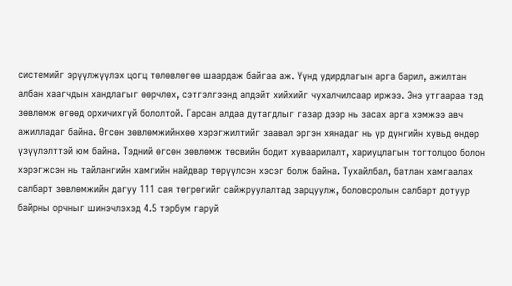системийг эрүүлжүүлэх цогц төлөвлөгөө шаардаж байгаа аж. Үүнд удирдлагын арга барил, ажилтан албан хаагчдын хандлагыг өөрчлөх, сэтгэлгээнд апдэйт хийхийг чухалчилсаар иржээ. Энэ утгаараа тэд зөвлөмж өгөөд орхичихгүй бололтой. Гарсан алдаа дутагдлыг газар дээр нь засах арга хэмжээ авч ажилладаг байна. Өгсөн зөвлөмжийнхөө хэрэгжилтийг заавал эргэн хянадаг нь үр дүнгийн хувьд өндөр үзүүлэлттэй юм байна. Тэдний өгсөн зөвлөмж төсвийн бодит хуваарилалт, хариуцлагын тогтолцоо болон хэрэгжсэн нь тайлангийн хамгийн найдвар төрүүлсэн хэсэг болж байна. Тухайлбал, батлан хамгаалах салбарт зөвлөмжийн дагуу 111 сая төгрөгийг сайжруулалтад зарцуулж, боловсролын салбарт дотуур байрны орчныг шинэчлэхэд 4.5 тэрбум гаруй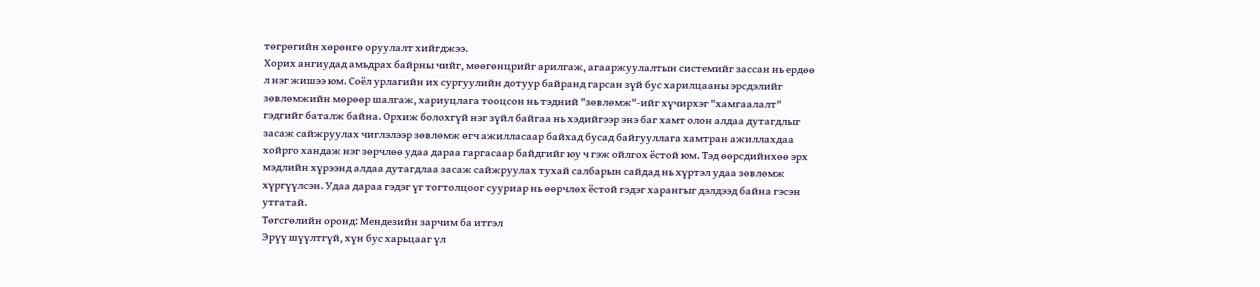төгрөгийн хөрөнгө оруулалт хийгджээ.
Хорих ангиудад амьдрах байрны чийг, мөөгөнцрийг арилгаж, агааржуулалтын системийг зассан нь ердөө л нэг жишээ юм. Соёл урлагийн их сургуулийн дотуур байранд гарсан зүй бус харилцааны эрсдэлийг зөвлөмжийн мөрөөр шалгаж, хариуцлага тооцсон нь тэдний "зөвлөмж"-ийг хүчирхэг "хамгаалалт" гэдгийг баталж байна. Орхиж болохгүй нэг зүйл байгаа нь хэдийгээр энэ баг хамт олон алдаа дутагдлыг засаж сайжруулах чиглэлээр зөвлөмж өгч ажилласаар байхад бусад байгууллага хамтран ажиллахдаа хойрго хандаж нэг зөрчлөө удаа дараа гаргасаар байдгийг юу ч гэж ойлгох ёстой юм. Тэд өөрсдийнхөө эрх мэдлийн хүрээнд алдаа дутагдлаа засаж сайжруулах тухай салбарын сайдад нь хүртэл удаа зөвлөмж хүргүүлсэн. Удаа дараа гэдэг үг тогтолцоог сууриар нь өөрчлөх ёстой гэдэг харангыг дэлдээд байна гэсэн утгатай.
Төгсгөлийн оронд: Мендезийн зарчим ба итгэл
Эрүү шүүлтгүй, хүн бус харьцааг үл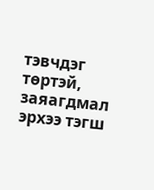тэвчдэг төртэй, заяагдмал эрхээ тэгш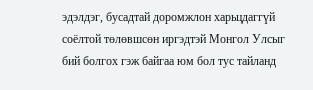эдэлдэг, бусадтай доромжлон харьцдаггүй соёлтой төлөвшсөн иргэдтэй Монгол Улсыг бий болгох гэж байгаа юм бол тус тайланд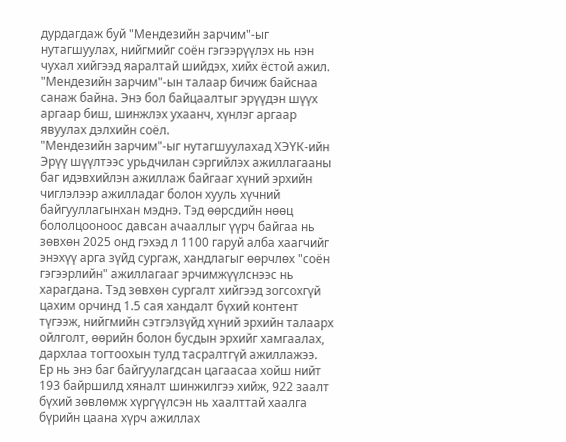дурдагдаж буй "Мендезийн зарчим"-ыг нутагшуулах, нийгмийг соён гэгээрүүлэх нь нэн чухал хийгээд яаралтай шийдэх, хийх ёстой ажил. "Мендезийн зарчим"-ын талаар бичиж байснаа санаж байна. Энэ бол байцаалтыг эрүүдэн шүүх аргаар биш, шинжлэх ухаанч, хүнлэг аргаар явуулах дэлхийн соёл.
"Мендезийн зарчим"-ыг нутагшуулахад ХЭҮК-ийн Эрүү шүүлтээс урьдчилан сэргийлэх ажиллагааны баг идэвхийлэн ажиллаж байгааг хүний эрхийн чиглэлээр ажилладаг болон хууль хүчний байгууллагынхан мэднэ. Тэд өөрсдийн нөөц бололцооноос давсан ачааллыг үүрч байгаа нь зөвхөн 2025 онд гэхэд л 1100 гаруй алба хаагчийг энэхүү арга зүйд сургаж, хандлагыг өөрчлөх "соён гэгээрлийн" ажиллагааг эрчимжүүлснээс нь харагдана. Тэд зөвхөн сургалт хийгээд зогсохгүй цахим орчинд 1.5 сая хандалт бүхий контент түгээж, нийгмийн сэтгэлзүйд хүний эрхийн талаарх ойлголт, өөрийн болон бусдын эрхийг хамгаалах, дархлаа тогтоохын тулд тасралтгүй ажиллажээ.
Ер нь энэ баг байгуулагдсан цагаасаа хойш нийт 193 байршилд хяналт шинжилгээ хийж, 922 заалт бүхий зөвлөмж хүргүүлсэн нь хаалттай хаалга бүрийн цаана хүрч ажиллах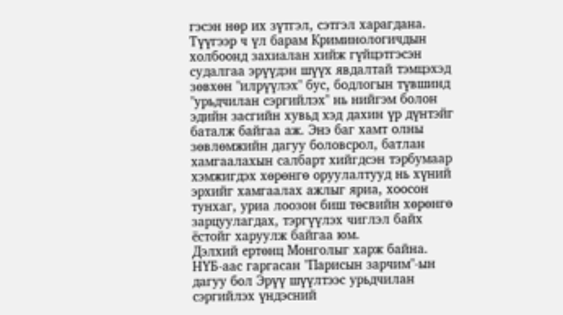гэсэн нөр их зүтгэл, сэтгэл харагдана. Түүгээр ч үл барам Криминологичдын холбоонд захиалан хийж гүйцэтгэсэн судалгаа эрүүдэн шүүх явдалтай тэмцэхэд зөвхөн "илрүүлэх" бус, бодлогын түвшинд "урьдчилан сэргийлэх" нь нийгэм болон эдийн засгийн хувьд хэд дахин үр дүнтэйг баталж байгаа аж. Энэ баг хамт олны зөвлөмжийн дагуу боловсрол, батлан хамгаалахын салбарт хийгдсэн тэрбумаар хэмжигдэх хөрөнгө оруулалтууд нь хүний эрхийг хамгаалах ажлыг яриа, хоосон тунхаг, уриа лоозон биш төсвийн хөрөнгө зарцуулагдах, тэргүүлэх чиглэл байх ёстойг харуулж байгаа юм.
Дэлхий ертөнц Монголыг харж байна. НҮБ-аас гаргасан "Парисын зарчим"-ын дагуу бол Эрүү шүүлтээс урьдчилан сэргийлэх үндэсний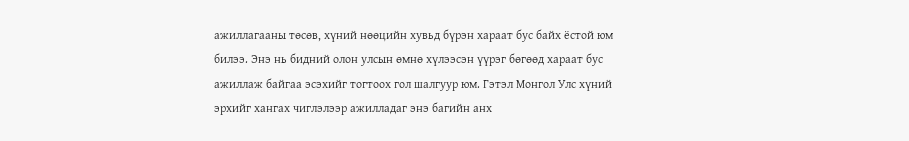ажиллагааны төсөв, хүний нөөцийн хувьд бүрэн хараат бус байх ёстой юм билээ. Энэ нь бидний олон улсын өмнө хүлээсэн үүрэг бөгөөд хараат бус ажиллаж байгаа эсэхийг тогтоох гол шалгуур юм. Гэтэл Монгол Улс хүний эрхийг хангах чиглэлээр ажилладаг энэ багийн анх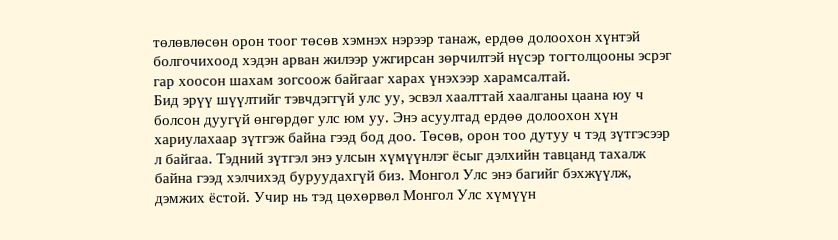төлөвлөсөн орон тоог төсөв хэмнэх нэрээр танаж, ердөө долоохон хүнтэй болгочихоод хэдэн арван жилээр ужгирсан зөрчилтэй нүсэр тогтолцооны эсрэг гар хоосон шахам зогсоож байгааг харах үнэхээр харамсалтай.
Бид эрүү шүүлтийг тэвчдэггүй улс уу, эсвэл хаалттай хаалганы цаана юу ч болсон дуугүй өнгөрдөг улс юм уу. Энэ асуултад ердөө долоохон хүн хариулахаар зүтгэж байна гээд бод доо. Төсөв, орон тоо дутуу ч тэд зүтгэсээр л байгаа. Тэдний зүтгэл энэ улсын хүмүүнлэг ёсыг дэлхийн тавцанд тахалж байна гээд хэлчихэд буруудахгүй биз. Монгол Улс энэ багийг бэхжүүлж, дэмжих ёстой. Учир нь тэд цөхөрвөл Монгол Улс хүмүүн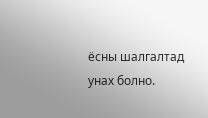ёсны шалгалтад унах болно.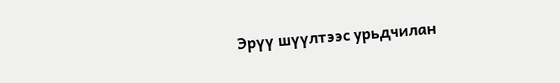Эрүү шүүлтээс урьдчилан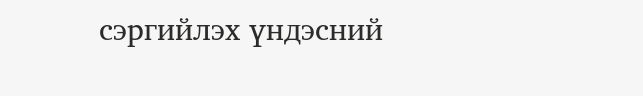сэргийлэх үндэсний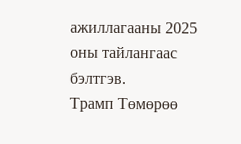ажиллагааны 2025 оны тайлангаас бэлтгэв.
Трамп Төмөрөө